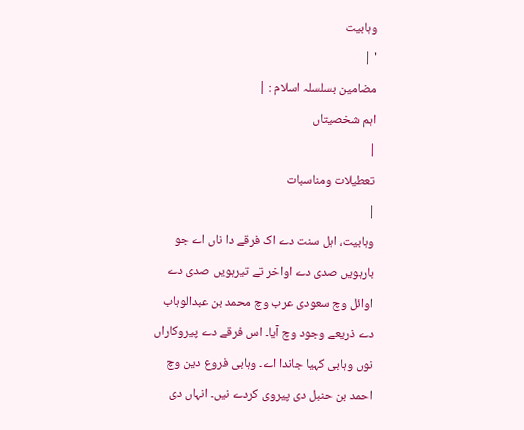وہابیت
' |
مضامین بسلسلہ اسلام : |
اہم شخصیتاں
|
تعطیلات ومناسبات
|
وہابیت، اہل سنت دے اک فرقے دا ناں اے جو بارہويں صدی دے اواخر تے تیرہويں صدی دے اوائل وچ سعودی عرب وچ محمد بن عبدالوہاب دے ذریعے وجود وچ آیا۔ اس فرقے دے پیروکاراں نوں وہابی کہیا جاندا اے۔ وہابی فروع دین وچ احمد بن حنبل دی پیروی کردے نيں۔ انہاں دی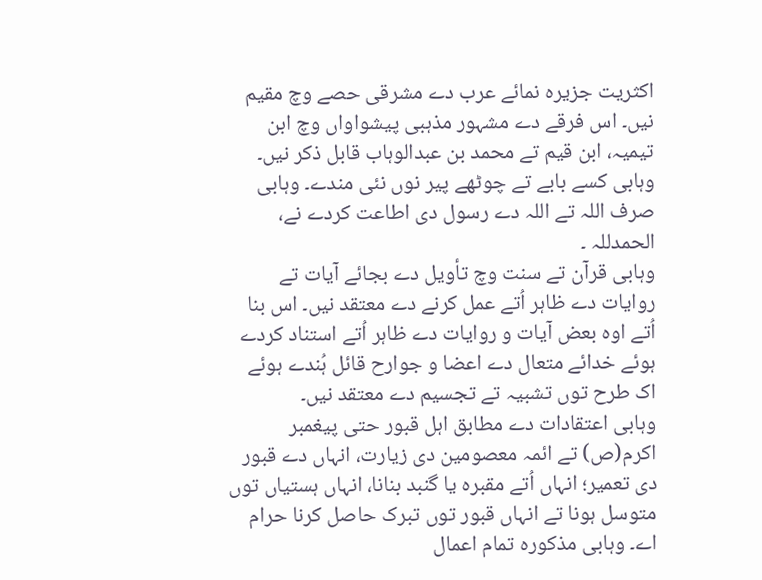اکثریت جزیرہ نمائے عرب دے مشرقی حصے وچ مقیم نيں۔ اس فرقے دے مشہور مذہبی پیشواواں وچ ابن تیمیہ، ابن قیم تے محمد بن عبدالوہاب قابل ذکر نيں۔ وہابی کسے بابے تے چوٹھے پیر نوں نئی مندے۔ وہابی صرف اللہ تے اللہ دے رسول دی اطاعت کردے نے، الحمدللہ ۔
وہابی قرآن تے سنت وچ تأویل دے بجائے آیات تے روایات دے ظاہر اُتے عمل کرنے دے معتقد نيں۔ اس بنا اُتے اوہ بعض آیات و روایات دے ظاہر اُتے استناد کردے ہوئے خدائے متعال دے اعضا و جوارح قائل ہُندے ہوئے اک طرح توں تشبیہ تے تجسیم دے معتقد نيں۔
وہابی اعتقادات دے مطابق اہل قبور حتی پیغمبر اکرم(ص) تے ائمہ معصومین دی زیارت، انہاں دے قبور دی تعمیر؛ انہاں اُتے مقبرہ یا گنبد بنانا، انہاں ہستیاں توں متوسل ہونا تے انہاں قبور توں تبرک حاصل کرنا حرام اے۔ وہابی مذکورہ تمام اعمال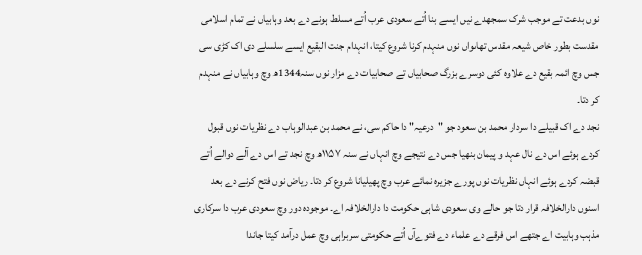نوں بدعت تے موجب شرک سمجھدے نيں ايسے بنا اُتے سعودی عرب اُتے مسلط ہونے دے بعد وہابیاں نے تمام اسلامی مقدست بطور خاص شیعہ مقدس تھاںواں نوں منہدم کرنا شروع کيتا، انہدام جنت البقیع ايسے سلسلے دی اک کڑی سی جس وچ ائمہ بقیع دے علاوہ کئی دوسرے بزرگ صحابیاں تے صحابیات دے مزار نوں سنہ1344ھ وچ وہابیاں نے منہدم کر دتا۔
نجد دے اک قبیلے دا سردار محمد بن سعود جو "درعیہ" دا حاکم سی، نے محمد بن عبدالوہاب دے نظریات نوں قبول کردے ہوئے اس دے نال عہد و پیمان بنھیا جس دے نتیجے وچ انہاں نے سنہ ۱۱۵٧ھ وچ نجد تے اس دے آلے دوالے اُتے قبضہ کردے ہوئے انہاں نظریات نوں پورے جزیرہ نمائے عرب وچ پھیلیانا شروع کر دتا۔ ریاض نوں فتح کرنے دے بعد اسنوں دارالخلافہ قرار دتا جو حالے وی سعودی شاہی حکومت دا دارالخلافہ اے۔ موجودہ دور وچ سعودی عرب دا سرکاری مذہب وہابیت اے جتھے اس فرقے دے علماء دے فتوےآں اُتے حکومتی سربراہی وچ عمل درآمد کيتا جاندا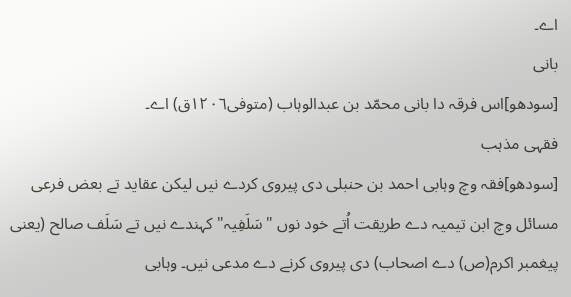اے۔
بانی
[سودھو]اس فرقہ دا بانی محمّد بن عبدالوہاب (متوفی۱۲۰٦ق) اے۔
فقہی مذہب
[سودھو]فقہ وچ وہابی احمد بن حنبلی دی پیروی کردے نيں لیکن عقاید تے بعض فرعی مسائل وچ ابن تیمیہ دے طریقت اُتے خود نوں "سَلَفِیہ" کہندے نيں تے سَلَف صالح (یعنی پیغمبر اکرم(ص) دے اصحاب) دی پیروی کرنے دے مدعی نيں۔ وہابی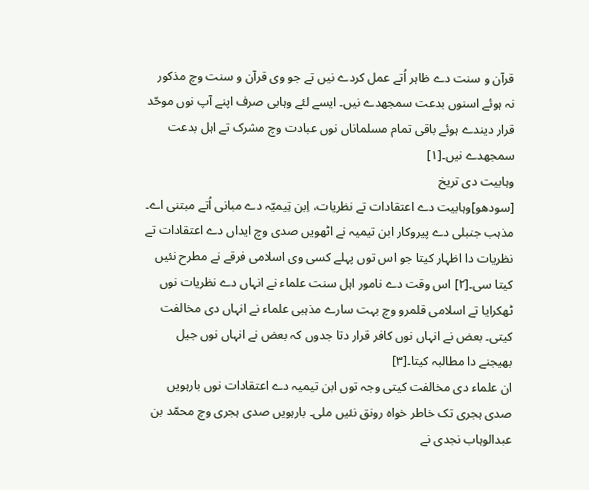قرآن و سنت دے ظاہر اُتے عمل کردے نيں تے جو وی قرآن و سنت وچ مذکور نہ ہوئے اسنوں بدعت سمجھدے نيں۔ ايسے لئے وہابی صرف اپنے آپ نوں موحّد قرار دیندے ہوئے باقی تمام مسلماناں نوں عبادت وچ مشرک تے اہل بدعت سمجھدے نيں۔[۱]
وہابیت دی تریخ
[سودھو]وہابیت دے اعتقادات تے نظریات، اِبن تِیمیّہ دے مبانی اُتے مبتنی اے۔ مذہب جنبلی دے پیروکار ابن تیمیہ نے اٹھويں صدی وچ ایداں دے اعتقادات تے نظریات دا اظہار کيتا جو اس توں پہلے کسی وی اسلامی فرقے نے مطرح نئيں کيتا سی۔[۲] اس وقت دے نامور اہل سنت علماء نے انہاں دے نظریات نوں ٹھکرایا تے اسلامی قلمرو وچ بہت سارے مذہبی علماء نے انہاں دی مخالفت کيتی۔ بعض نے انہاں نوں کافر قرار دتا جدوں کہ بعض نے انہاں نوں جیل بھیجنے دا مطالبہ کيتا۔[۳]
ان علماء دی مخالفت کيتی وجہ توں ابن تیمیہ دے اعتقادات نوں بارہويں صدی ہجری تک خاطر خواہ رونق نئيں ملی۔ بارہويں صدی ہجری وچ محمّد بن عبدالوہاب نجدی نے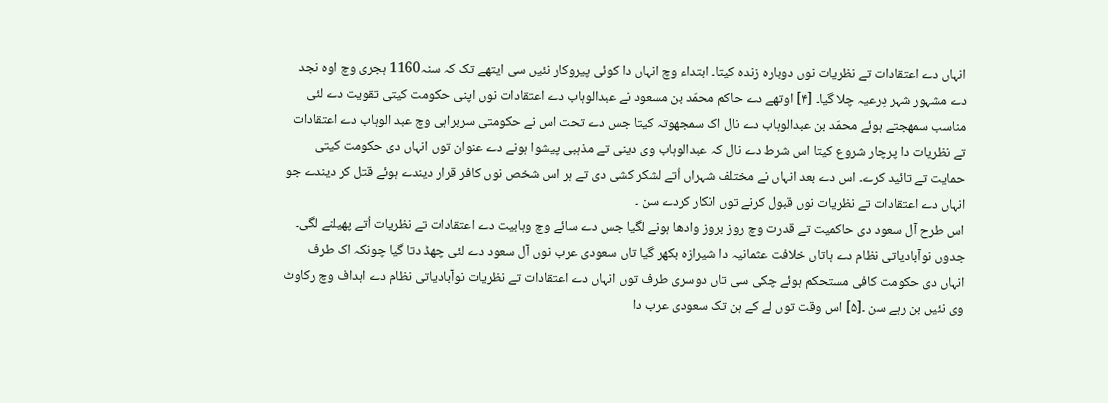انہاں دے اعتقادات تے نظریات نوں دوبارہ زندہ کيتا۔ ابتداء وچ انہاں دا کوئی پیروکار نئيں سی ایتھے تک کہ سنہ1160 ہجری وچ اوہ نجد دے مشہور شہر دِرعیہ چلا گیا۔ [۴] اوتھے دے حاکم محمّد بن مسعود نے عبدالوہاب دے اعتقادات نوں اپنی حکومت کیتی تقویت دے لئی مناسب سمھجتے ہوئے محمّد بن عبدالوہاب دے نال اک سمجھوتہ کيتا جس دے تحت اس نے حکومتی سربراہی وچ عبد الوہاب دے اعتقادات تے نظریات دا پرچار شروع کيتا اس شرط دے نال کہ عبدالوہاب وی دینی تے مذہبی پیشوا ہونے دے عنوان توں انہاں دی حکومت کیتی حمایت تے تائید کرے۔ اس دے بعد انہاں نے مختلف شہراں اُتے لشکر کشی دی تے ہر اس شخص نوں کافر قرار دیندے ہوئے قتل کر دیندے جو انہاں دے اعتقادات تے نظریات نوں قبول کرنے توں انکار کردے سن ۔
اس طرح آل سعود دی حاکمیت تے قدرت وچ روز بروز وادھا ہونے لگیا جس دے سائے وچ وہابیت دے اعتقادات تے نظریات اُتے پھیلنے لگی۔ جدوں نوآبادیاتی نظام دے ہاتاں خلافت عثمانیہ دا شیرازہ بکھر گیا تاں سعودی عرب نوں آل سعود دے لئی چھڈ دتا گیا چونکہ اک طرف انہاں دی حکومت کافی مستحکم ہوئے چکی سی تاں دوسری طرف توں انہاں دے اعتقادات تے نظریات نوآبادیاتی نظام دے اہداف وچ رکاوٹ وی نئيں بن رہے سن ۔[۵] اس وقت توں لے کے ہن تک سعودی عرب دا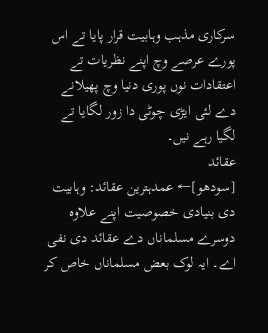سرکاری مذہب وہابیت قرار پایا تے اس پورے عرصے وچ اپنے نظریات تے اعتقادات نوں پوری دنیا وچ پھیلانے دے لئی ایڑی چوٹی دا زور لگایا تے لگیا رہے نيں۔
عقائد
[سودھو]← عمدہترین عقائد: وہابیت دی بنیادی خصوصیت اپنے علاوہ دوسرے مسلماناں دے عقائد دی نفی اے۔ ایہ لوک بعض مسلماناں خاص کر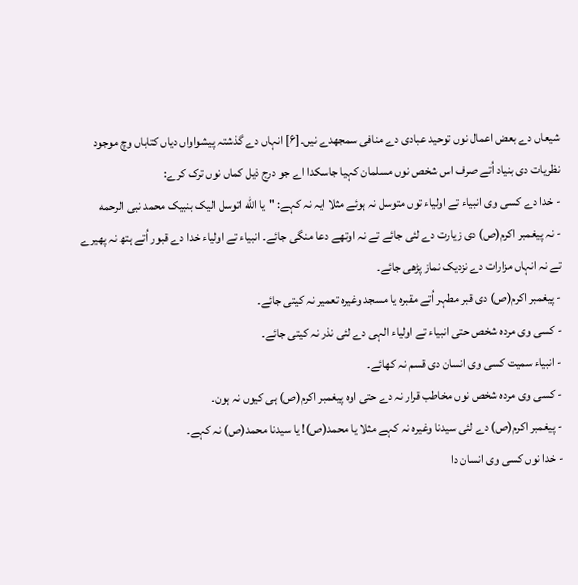شیعاں دے بعض اعمال نوں توحید عبادی دے منافی سمجھدے نيں۔[۶] انہاں دے گذشتہ پیشواواں دیاں کتاباں وچ موجود نظریات دی بنیاد اُتے صرف اس شخص نوں مسلمان کہیا جاسکدا اے جو درج ذیل کماں نوں ترک کرے:
- خدا دے کسی وی انبیاء تے اولیاء توں متوسل نہ ہوئے مثلا ایہ نہ کہے: "یا الله اتوسل الیک بنبیک محمد نبی الرحمه
- نہ پیغمبر اکرم(ص) دی زیارت دے لئی جائے تے نہ اوتھے دعا منگی جائے۔ انبیاء تے اولیاء خدا دے قبور اُتے ہتھ نہ پھیرے تے نہ انہاں مزارات دے نزدیک نماز پڑھی جائے۔
- پیغمبر اکرم(ص) دی قبر مطہر اُتے مقبرہ یا مسجد وغیرہ تعمیر نہ کيتی جائے۔
- کسی وی مردہ شخص حتی انبیاء تے اولیاء الہی دے لئی نذر نہ کيتی جائے۔
- انبیاء سمیت کسی وی انسان دی قسم نہ کھائے۔
- کسی وی مردہ شخص نوں مخاطب قرار نہ دے حتی اوہ پیغمبر اکرم(ص) ہی کیوں نہ ہون۔
- پیغمبر اکرم(ص) دے لئی سیدنا وغیرہ نہ کہے مثلا یا محمد(ص)! یا سیدنا محمد(ص) نہ کہے۔
- خدا نوں کسی وی انسان دا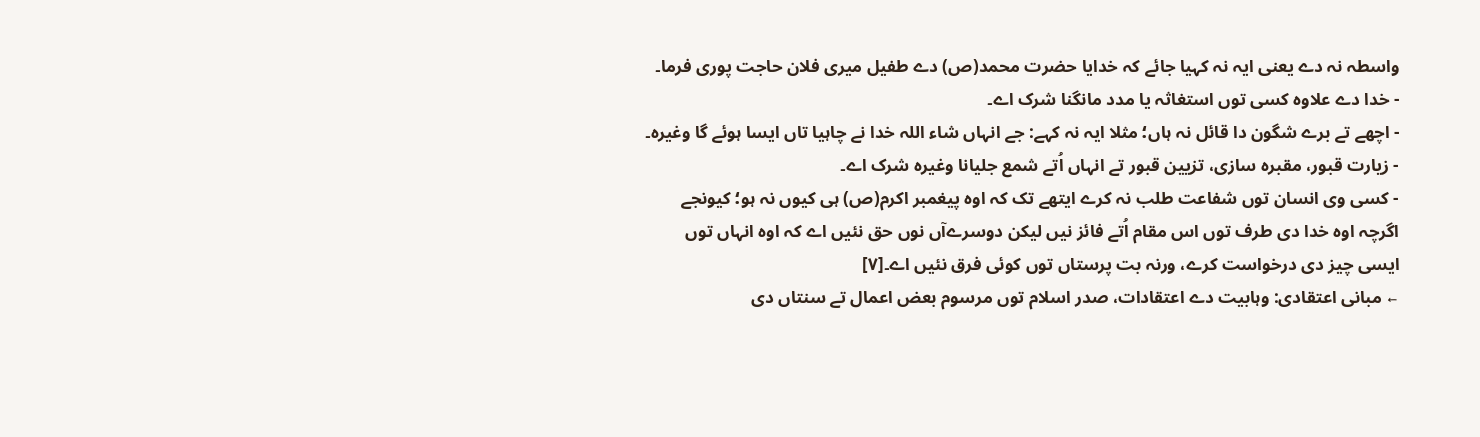واسطہ نہ دے یعنی ایہ نہ کہیا جائے کہ خدایا حضرت محمد(ص) دے طفیل میری فلان حاجت پوری فرما۔
- خدا دے علاوہ کسی توں استغاثہ یا مدد مانگنا شرک اے۔
- اچھے تے برے شگون دا قائل نہ ہاں؛ مثلا ایہ نہ کہے: جے انہاں شاء اللہ خدا نے چاہیا تاں ایسا ہوئے گا وغیرہ۔
- زیارت قبور، مقبرہ سازی، تزیین قبور تے انہاں اُتے شمع جلیانا وغیرہ شرک اے۔
- کسی وی انسان توں شفاعت طلب نہ کرے ایتھے تک کہ اوہ پیغمبر اکرم(ص) ہی کیوں نہ ہو؛ کیونجے اگرچہ اوہ خدا دی طرف توں اس مقام اُتے فائز نيں لیکن دوسرےآں نوں حق نئيں اے کہ اوہ انہاں توں ایسی چیز دی درخواست کرے، ورنہ بت پرستاں توں کوئی فرق نئيں اے۔[۷]
← مبانی اعتقادی: وہابیت دے اعتقادات، صدر اسلام توں مرسوم بعض اعمال تے سنتاں دی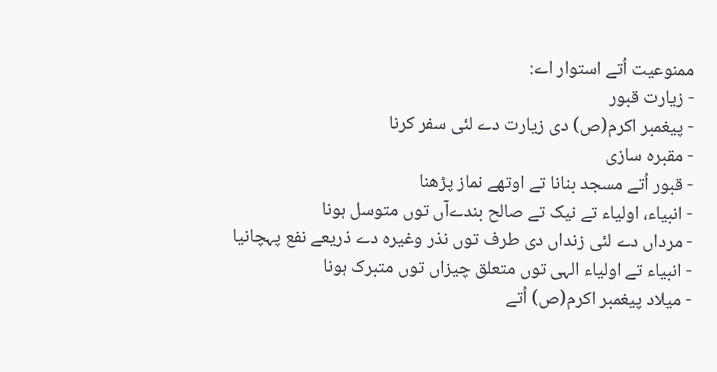ممنوعیت اُتے استوار اے:
- زیارت قبور
- پیغمبر اکرم(ص) دی زیارت دے لئی سفر کرنا
- مقبرہ سازی
- قبور اُتے مسجد بنانا تے اوتھے نماز پڑھنا
- انبیاء، اولیاء تے نیک تے صالح بندےآں توں متوسل ہونا
- مرداں دے لئی زنداں دی طرف توں نذر وغیرہ دے ذریعے نفع پہچانیا
- انبیاء تے اولیاء الہی توں متعلق چیزاں توں متبرک ہونا
- میلاد پیغمبر اکرم(ص) اُتے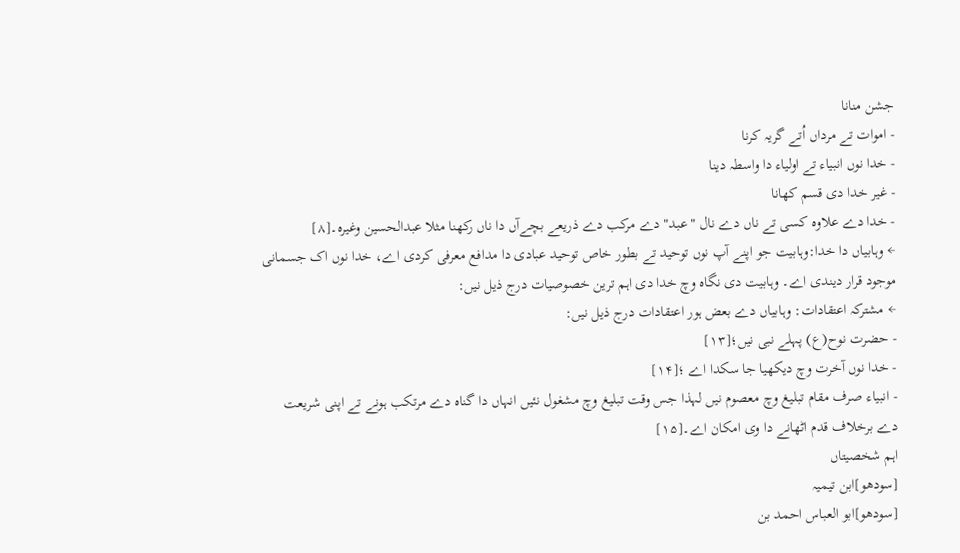جشن منانا
- اموات تے مرداں اُتے گریہ کرنا
- خدا نوں انبیاء تے اولیاء دا واسطہ دینا
- غیر خدا دی قسم کھانا
- خدا دے علاوہ کسی تے ناں دے نال "عبد" دے مرکب دے ذریعے بچےآں دا ناں رکھنا مثلا عبدالحسین وغیرہ۔[۸]
← وہابیاں دا خدا:وہابیت جو اپنے آپ نوں توحید تے بطور خاص توحید عبادی دا مدافع معرفی کردی اے، خدا نوں اک جسمانی موجود قرار دیندی اے۔ وہابیت دی نگاہ وچ خدا دی اہم ترین خصوصیات درج ذیل نيں:
← مشترکہ اعتقادات: وہابیاں دے بعض ہور اعتقادات درج ذیل نيں:
- حضرت نوح(ع) پہلے نبی نيں؛[۱۳]
- خدا نوں آخرت وچ دیکھیا جا سکدا اے ؛[۱۴]
- انبیاء صرف مقام تبلیغ وچ معصوم نيں لہذا جس وقت تبلیغ وچ مشغول نئيں انہاں دا گناہ دے مرتکب ہونے تے اپنی شریعت دے برخلاف قدم اٹھانے دا وی امکان اے۔[۱۵]
اہم شخصیتاں
[سودھو]ابن تیمیہ
[سودھو]ابو العباس احمد بن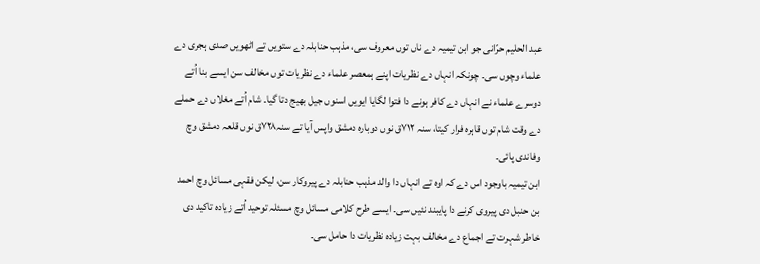عبد الحلیم حرّانی جو ابن تیمیہ دے ناں توں معروف سی، مذہب حنابلہ دے ستويں تے اٹھويں صدی ہجری دے علماء وچوں سی۔ چونکہ انہاں دے نظریات اپنے ہمعصر علماء دے نظریات توں مخالف سن ايسے بنا اُتے دوسرے علماء نے انہاں دے کافر ہونے دا فتوا لگایا ایويں اسنوں جیل بھیج دتا گیا۔ شام اُتے مغلاں دے حملے دے وقت شام توں قاہرہ فرار کيتا، سنہ ٧۱۲ق نوں دوبارہ دمشق واپس آیا تے سنہ٧۲۸ق نوں قلعہ دمشق وچ وفاندی پائی۔
ابن تیمیہ باوجود اس دے کہ اوہ تے انہاں دا والد مذہب حنابلہ دے پیروکار سن، لیکن فقہی مسائل وچ احمد بن حنبل دی پیروی کرنے دا پایبند نئيں سی۔ ايسے طرح کلامی مسائل وچ مسئلہ توحید اُتے زیادہ تاکید دی خاطر شہرت تے اجماع دے مخالف بہت زیادہ نظریات دا حامل سی۔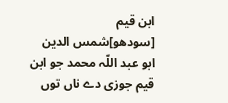ابن قیم
[سودھو]شمس الدین ابو عبد اللّہ محمد جو ابن قیم جوزی دے ناں توں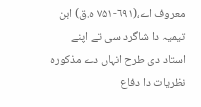معروف اے،(٦۹۱-٧۵۱ ہ.ق) ابن تیمیہ دا شاگرد سی تے اپنے استاد دی طرح انہاں دے مذکورہ نظریات دا دفاع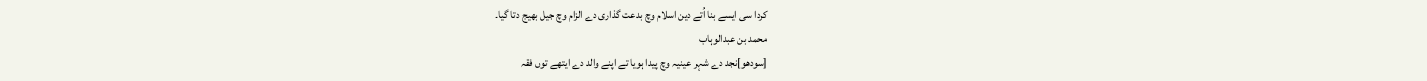کردا سی ايسے بنا اُتے دین اسلام وچ بدعت گذاری دے الزام وچ جیل بھیج دتا گیا۔
محمد بن عبدالوہاب
[سودھو]نجد دے شہر عینیہ وچ پیدا ہويا تے اپنے والد دے ایتھے توں فقہ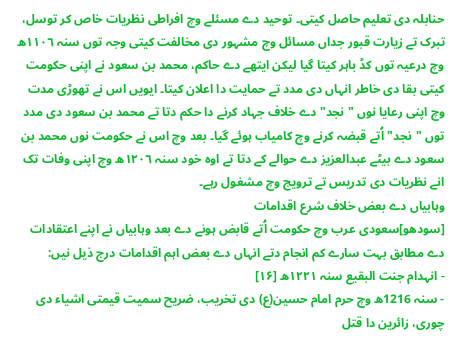حنابلہ دی تعلیم حاصل کيتی۔ توحید دے مسئلے وچ افراطی نظریات خاص کر توسل، تبرک تے زیارت قبور جداں مسائل وچ مشہور دی مخالفت کيتی وجہ توں سنہ ۱۱۰٦ھ وچ درعیہ توں کڈ باہر کيتا گیا لیکن ایتھے دے حاکم، محمد بن سعود نے اپنی حکومت کیتی بقا دی خاطر انہاں دی مدد تے حمایت دا اعلان کيتا۔ ایويں اس نے تھوڑی مدت وچ اپنی رعایا نوں "نجد" دے خلاف جہاد کرنے دا حکم دتا تے محمد بن سعود دی مدد توں "نجد" اُتے قبضہ کرنے وچ کامیاب ہوئے گیا۔ بعد وچ اس نے حکومت نوں محمد بن سعود دے بیٹے عبدالعزیز دے حوالے کے دتا تے اوہ خود سنہ ۱۲۰٦ھ وچ اپنی وفات تک انے نظریات دی تدریس تے ترویج وچ مشغول رہے۔
وہابیاں دے بعض خلاف شرع اقدامات
[سودھو]سعودی عرب وچ حکومت اُتے قابض ہونے دے بعد وہابیاں نے اپنے اعتقادات دے مطابق بہت سارے کم انجام دتے انہاں دے بعض اہم اقدامات درج ذیل نيں:
- انہدام جنت البقیع سنہ ۱۲۲۱ھ [۱۶]
- سنہ 1216ھ وچ حرم امام حسین(ع) دی تخریب، ضریح سمیت قیمتی اشیاء دی چوری، زائرین دا قتل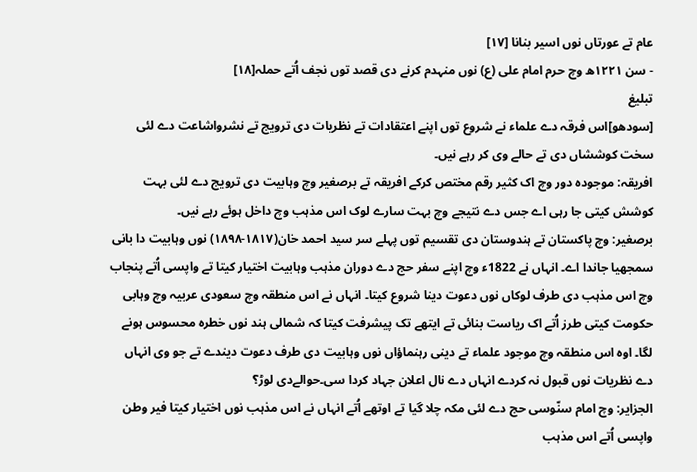عام تے عورتاں نوں اسیر بنانا [۱۷]
- سن ۱۲۲۱ھ وچ حرم امام علی (ع) نوں منہدم کرنے دی قصد توں نجف اُتے حملہ[۱۸]
تبلیغ
[سودھو]اس فرقہ دے علماء نے شروع توں اپنے اعتقادات تے نظریات دی ترویج تے نشرواشاعت دے لئی سخت کوششاں دی تے حالے وی کر رہے نيں۔
افریقہ: موجودہ دور وچ اک کثیر رقم مختص کرکے افریقہ تے برصغیر وچ وہابیت دی ترویج دے لئی بہت کوشش کيتی جا رہی اے جس دے نتیجے وچ بہت سارے لوک اس مذہب وچ داخل ہوئے رہے نيں۔
برصغیر: وچ پاکستان تے ہندوستان دی تقسیم توں پہلے سر سید احمد خان(۱۸۱٧-۱۸۹۸) نوں وہابیت دا بانی سمجھیا جاندا اے۔ انہاں نے 1822ء وچ اپنے سفر حج دے دوران مذہب وہابیت اختیار کيتا تے واپسی اُتے پنجاب وچ اس مذہب دی طرف لوکاں نوں دعوت دینا شروع کيتا۔ انہاں نے اس منطقہ وچ سعودی عربیہ وچ وہابی حکومت کیتی طرز اُتے اک ریاست بنائی تے ایتھے تک پیشرفت کيتا کہ شمالی ہند نوں خطرہ محسوس ہونے لگا۔ اوہ اس منطقہ وچ موجود علماء تے دینی رہنماؤاں نوں وہابیت دی طرف دعوت دیندے تے جو وی انہاں دے نظریات نوں قبول نہ کردے انہاں دے نال اعلان جہاد کردا سی۔حوالےدی لوڑ؟
الجزایر: وچ امام سنّوسی حج دے لئی مکہ چلا گیا تے اوتھے اُتے انہاں نے اس مذہب نوں اختیار کيتا فیر وطن واپسی اُتے اس مذہب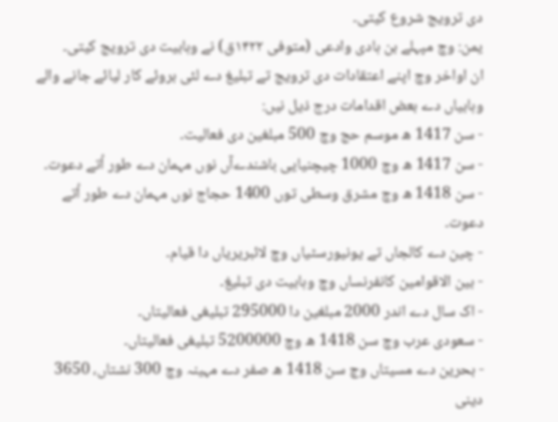دی ترویج شروع کیتی۔
یمن: وچ مپہلے بن ہادی وادعی (متوفی ۱۴۲۲ق) نے وہابیت دی ترویج کیتی۔
ان اواخر وچ اپنے اعتقادات دی ترویج تے تبلیغ دے لئی بروئے کار لیائے جانے والے وہابیاں دے بعض اقدامات درج ذیل نيں:
- سن 1417 ھ موسم حج وچ 500 مبلغین دی فعالیت۔
- سن 1417 ھ وچ 1000 چیچنیایی باشندےآں نوں مہمان دے طور اُتے دعوت۔
- سن 1418 ھ وچ مشرق وسطی توں 1400 حجاج نوں مہمان دے طور اُتے دعوت۔
- چین دے کالجاں تے یونیورسٹیاں وچ لائبریریاں دا قیام۔
- بین الاقوامین کانفرنساں وچ وہابیت دی تبلیغ۔
- اک سال دے اندر 2000 مبلغین دا 295000 تبلیغی فعالیتاں۔
- سعودی عرب وچ سن 1418 ھ وچ 5200000 تبلیغی فعالیتاں۔
- بحرین دے مسیتاں وچ سن 1418 ھ صفر دے مہینہ وچ 300 نشتاں، 3650 دینی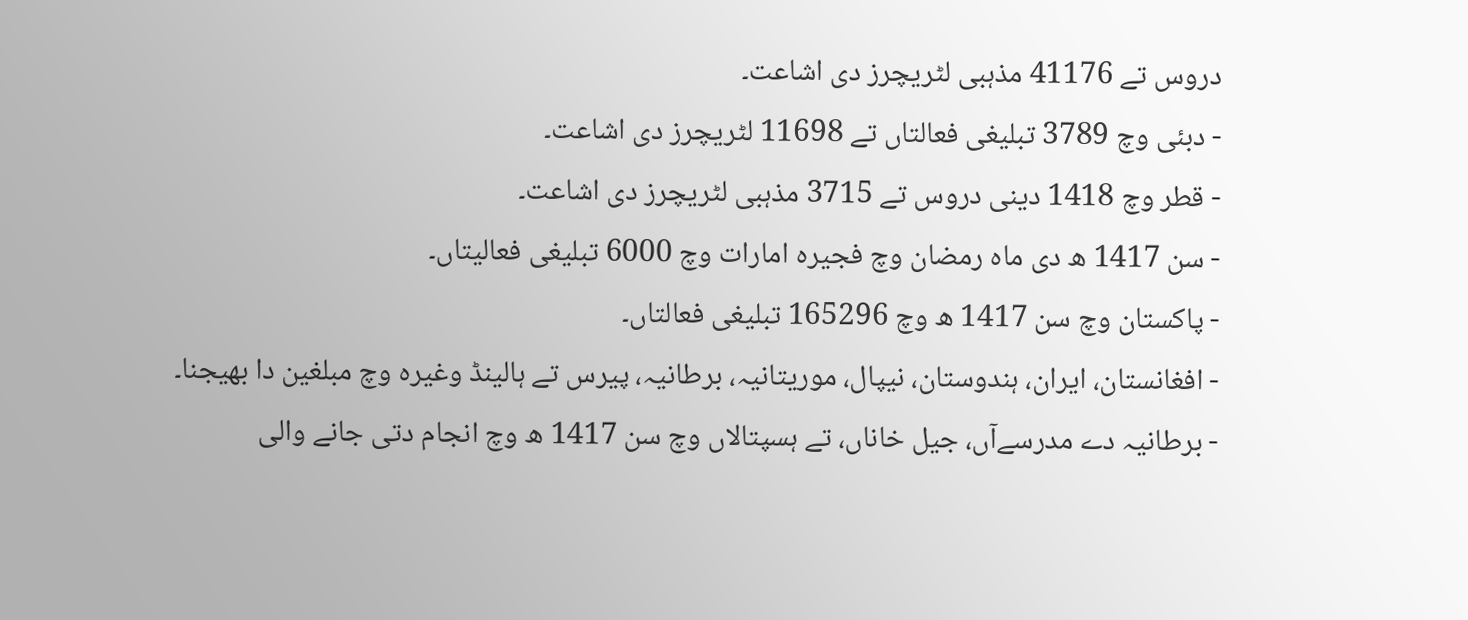دروس تے 41176 مذہبی لٹریچرز دی اشاعت۔
- دبئی وچ 3789 تبلیغی فعالتاں تے 11698 لٹریچرز دی اشاعت۔
- قطر وچ 1418 دینی دروس تے 3715 مذہبی لٹریچرز دی اشاعت۔
- سن 1417 ھ دی ماہ رمضان وچ فجیرہ امارات وچ 6000 تبلیغی فعالیتاں۔
- پاکستان وچ سن 1417 ھ وچ 165296 تبلیغی فعالتاں۔
- افغانستان، ایران، ہندوستان، نیپال، موریتانیہ، برطانیہ، پیرس تے ہالینڈ وغیرہ وچ مبلغین دا بھیجنا۔
- برطانیہ دے مدرسےآں، جیل خاناں، تے ہسپتالاں وچ سن 1417 ھ وچ انجام دتی جانے والی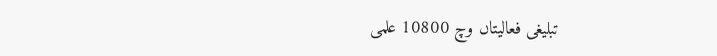تبلیغی فعالیتاں وچ 10800 علمی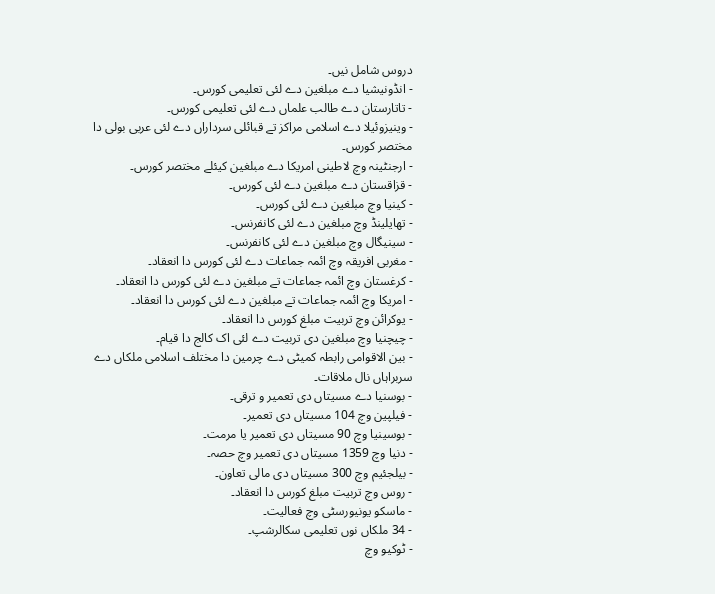دروس شامل نيں۔
- انڈونیشیا دے مبلغین دے لئی تعلیمی کورس۔
- تاتارستان دے طالب علماں دے لئی تعلیمی کورس۔
- وینیزوئیلا دے اسلامی مراکز تے قبائلی سرداراں دے لئی عربی بولی دا مختصر کورس۔
- ارجنٹینہ وچ لاطینی امریکا دے مبلغین کیئلے مختصر کورس۔
- قزاقستان دے مبلغین دے لئی کورس۔
- کینیا وچ مبلغین دے لئی کورس۔
- تھایلینڈ وچ مبلغین دے لئی کانفرنس۔
- سینیگال وچ مبلغین دے لئی کانفرنس۔
- مغربی افریقہ وچ ائمہ جماعات دے لئی کورس دا انعقاد۔
- کرغستان وچ ائمہ جماعات تے مبلغین دے لئی کورس دا انعقاد۔
- امریکا وچ ائمہ جماعات تے مبلغین دے لئی کورس دا انعقاد۔
- یوکرائن وچ تربیت مبلغ کورس دا انعقاد۔
- چیچنیا وچ مبلغین دی تربیت دے لئی اک کالج دا قیام۔
- بین الاقوامی رابطہ کمیٹی دے چرمین دا مختلف اسلامی ملکاں دے سربراہاں نال ملاقات۔
- بوسنیا دے مسیتاں دی تعمیر و ترقی۔
- فیلپین وچ 104 مسیتاں دی تعمیر۔
- بوسینیا وچ 90 مسیتاں دی تعمیر یا مرمت۔
- دنیا وچ 1359 مسیتاں دی تعمیر وچ حصہ۔
- بیلجئیم وچ 300 مسیتاں دی مالی تعاون۔
- روس وچ تربیت مبلغ کورس دا انعقاد۔
- ماسکو یونیورسٹی وچ فعالیت۔
- 34 ملکاں نوں تعلیمی سکالرشپ۔
- ٹوکیو وچ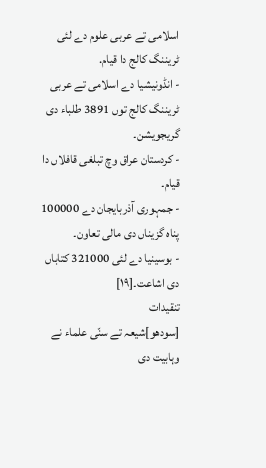اسلامی تے عربی علوم دے لئی ٹریننگ کالج دا قیام.
- انڈونیشیا دے اسلامی تے عربی ٹریننگ کالج توں 3891 طلباء دی گریجویشن۔
- کردستان عراق وچ تبلغی قافلاں دا قیام۔
- جمہوری آذربایجان دے 100000 پناہ گزیناں دی مالی تعاون۔
- بوسینیا دے لئی 321000 کتاباں دی اشاعت۔[۱۹]
تنقیدات
[سودھو]شیعہ تے سنّی علماء نے وہابیت دی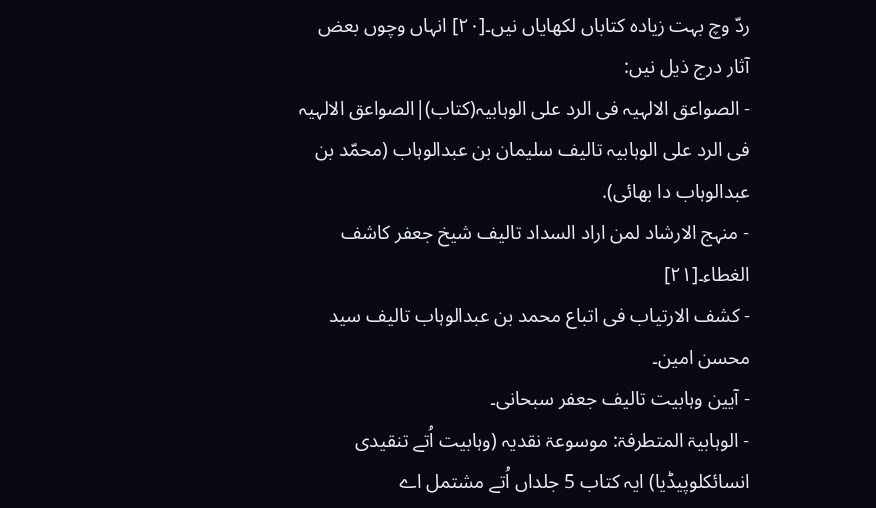ردّ وچ بہت زیادہ کتاباں لکھایاں نيں۔[۲۰] انہاں وچوں بعض آثار درج ذیل نيں:
- الصواعق الالہیہ فی الرد علی الوہابیہ(کتاب)|الصواعق الالہیہ فی الرد علی الوہابیہ تالیف سلیمان بن عبدالوہاب (محمّد بن عبدالوہاب دا بھائی).
- منہج الارشاد لمن اراد السداد تالیف شیخ جعفر کاشف الغطاء۔[۲۱]
- کشف الارتیاب فی اتباع محمد بن عبدالوہاب تالیف سید محسن امین۔
- آیین وہابیت تالیف جعفر سبحانی۔
- الوہابيۃ المتطرفۃ: موسوعۃ نقدیہ (وہابیت اُتے تنقیدی انسائکلوپیڈیا) ایہ کتاب 5 جلداں اُتے مشتمل اے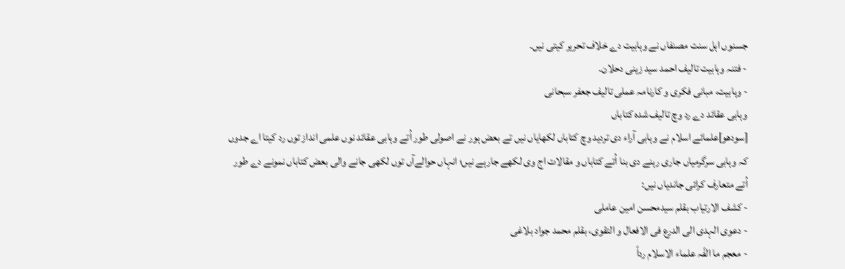جسنوں اہل سنت مصنفاں نے وہابیت دے خلاف تحریر کيتی نيں۔
- فتنہ وہابیت تالیف احمد سید زینی دحلان۔
- وہابیت، مبانی فکری و کارنامہ عملی تالیف جعفر سبحانی
وہابی عقائد دے رد وچ تالیف شدہ کتاباں
[سودھو]علمائے اسلام نے وہابی آراء دی تردید وچ کتاباں لکھایاں نيں تے بعض ہور نے اصولی طور اُتے وہابی عقائد نوں علمی انداز توں رد کيتا اے جدوں کہ وہابی سرگرمیاں جاری رہنے دی بنا اُتے کتاباں و مقالات اج وی لکھے جارہے نيں؛ انہاں حوالےآں توں لکھی جانے والی بعض کتاباں نمونے دے طور اُتے متعارف کرائی جاندیاں نيں:
- کشف الارتیاب بقلم سیدمحسن امین عاملی
- دعوی الہدی الی الدرع فی الافعال و التقوی، بقلم محمد جواد بلاغی
- معجم ما الفّہ علماء الاسلام رداً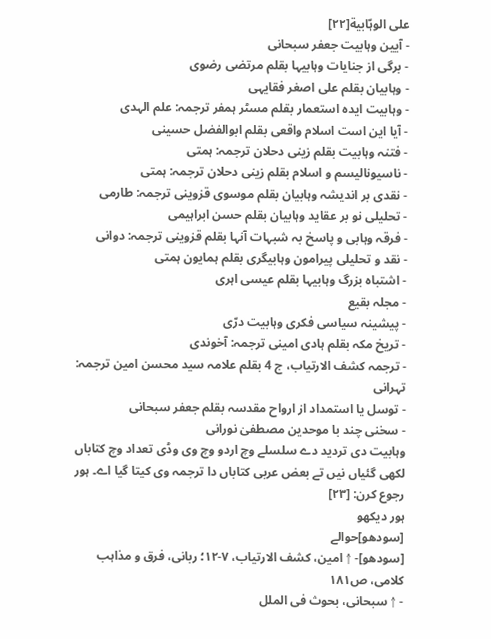علی الوہّابیة[۲۲]
- آیین وہابیت جعفر سبحانی
- برگی از جنایات وہابیہا بقلم مرتضی رضوی
- وہابیان بقلم علی اصغر فقایہی
- وہابیت ایدہ استعمار بقلم مسٹر ہمفر ترجمہ: علم الہدی
- آیا این است اسلام واقعی بقلم ابوالفضل حسینی
- فتنہ وہابیت بقلم زینی دحلان ترجمہ: ہمتی
- ناسیونالیسم و اسلام بقلم زینی دحلان ترجمہ: ہمتی
- نقدی بر اندیشہ وہابیان بقلم موسوی قزوینی ترجمہ: طارمی
- تحلیلی نو بر عقاید وہابیان بقلم حسن ابراہیمی
- فرقہ وہابی و پاسخ بہ شبہات آنہا بقلم قزوینی ترجمہ: دوانی
- نقد و تحلیلی پیرامون وہابیگری بقلم ہمایون ہمتی
- اشتباہ بزرگ وہابیہا بقلم عیسی اہری
- مجلہ بقیع
- پیشینہ سیاسی فکری وہابیت درّی
- تریخ مکہ بقلم ہادی امینی ترجمہ: آخوندی
- ترجمہ کشف الارتیاب، ج 4 بقلم علامہ سید محسن امین ترجمہ: تہرانی
- توسل یا استمداد از ارواح مقدسہ بقلم جعفر سبحانی
- سخنی چند با موحدین مصطفیٰ نورانی
وہابیت دی تردید دے سلسلے وچ اردو وچ وی وڈی تعداد وچ کتاباں لکھی گئیاں نيں تے بعض عربی کتاباں دا ترجمہ وی کيتا گیا اے۔ ہور رجوع کرن: [۲۳]
ہور دیکھو
[سودھو]حوالے
[سودھو]- ↑ امین، کشف الارتیاب، ٧-۱۲؛ ربانی، فرق و مذاہب کلامی، ص۱۸۱
- ↑ سبحانی، بحوث فی الملل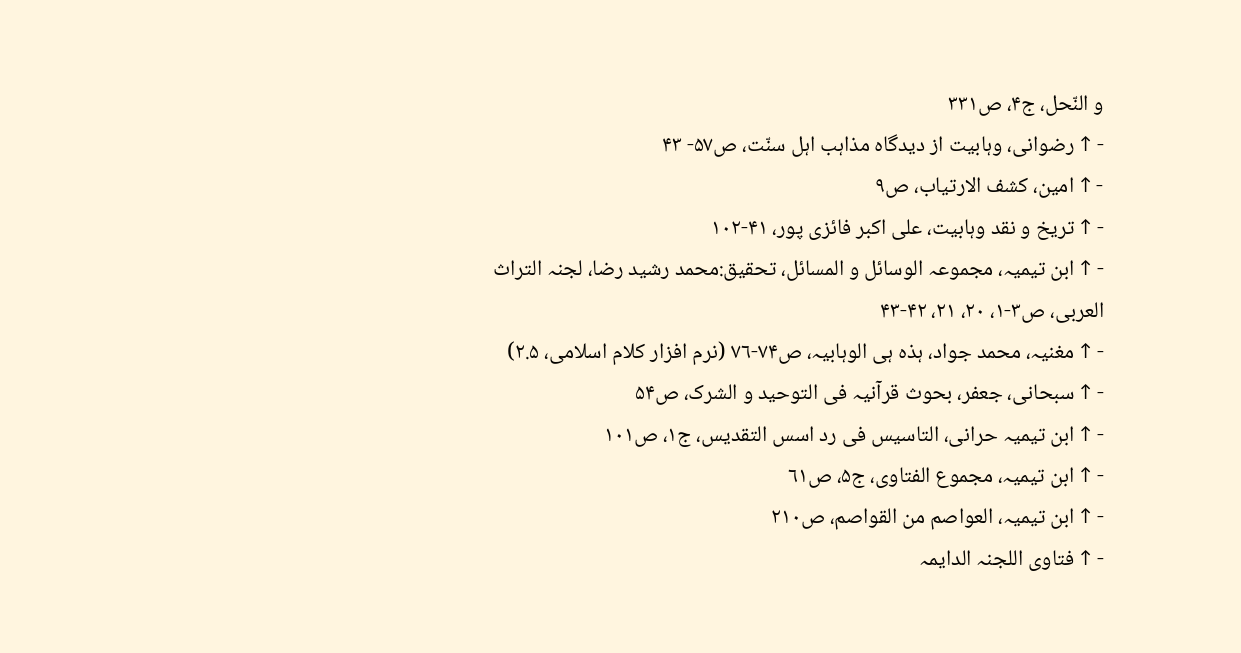و النّحل، ج۴، ص۳۳۱
- ↑ رضوانی، وہابیت از دیدگاہ مذاہب اہل سنّت، ص۵٧- ۴۳
- ↑ امین، کشف الارتیاب، ص۹
- ↑ تریخ و نقد وہابیت، علی اکبر فائزی پور، ۴۱-۱۰۲
- ↑ ابن تیمیہ، مجموعہ الوسائل و المسائل، تحقیق:محمد رشید رضا، لجنہ التراث العربی، ص۳-۱، ۲۰، ۲۱، ۴۲-۴۳
- ↑ مغنیہ، محمد جواد، ہذہ ہی الوہابیہ، ص٧۴-٧٦ (نرم افزار کلام اسلامی، ۲.۵)
- ↑ سبحانی، جعفر، بحوث قرآنیہ فی التوحید و الشرک، ص۵۴
- ↑ ابن تیمیہ حرانی، التاسیس فی رد اسس التقدیس، ج۱، ص۱۰۱
- ↑ ابن تیمیہ، مجموع الفتاوی، ج۵، ص٦۱
- ↑ ابن تیمیہ، العواصم من القواصم، ص۲۱۰
- ↑ فتاوی اللجنہ الدایمہ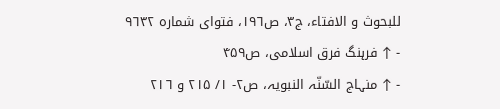للبحوث و الافتاء، ج۳، ص۱۹٦، فتوای شمارہ ۹٦۳۲
- ↑ فرہنگ فرق اسلامی، ص۴۵۹
- ↑ منہاج السّنّہ النبویہ، ص۲- ۱/ ۲۱۵ و ۲۱٦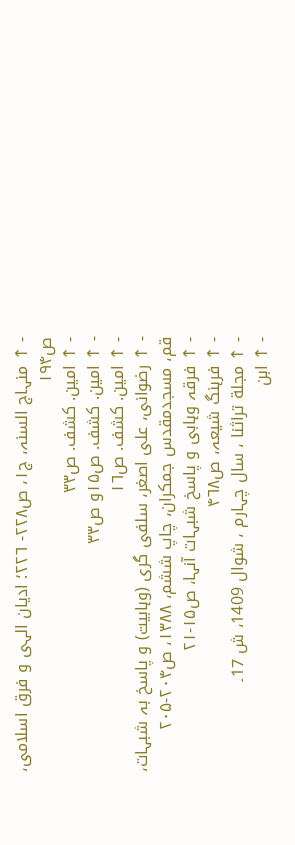- ↑ منہاج السنہ، ج۱، ص۲۲۸- ۲۲٦؛ ادیان الہی و فرق اسلامی، ص۱۹۴
- ↑ امین. کشف. ص۳۳
- ↑ امین. کشف. ص۱۵و ص۳۳
- ↑ امین. کشف. ص۱٦
- ↑ رضوانی، علی اصغر، سلفی گری (وہابیت) و پاسخ بہ شبہات، قم، مسجدمقدس جمکران، چاپ ششم، ۱۳۸۸، ص۲۰۴-۲۰۵
- ↑ فرقہ وہابی و پاسخ شبہات آنہا، ص۱۵-۲۱
- ↑ فرہنگ شیعہ، ص۴٦۸
- ↑ مجلة تراثنا ، سال چہارم ، شوال 1409، ش 17۔
- ↑ ابن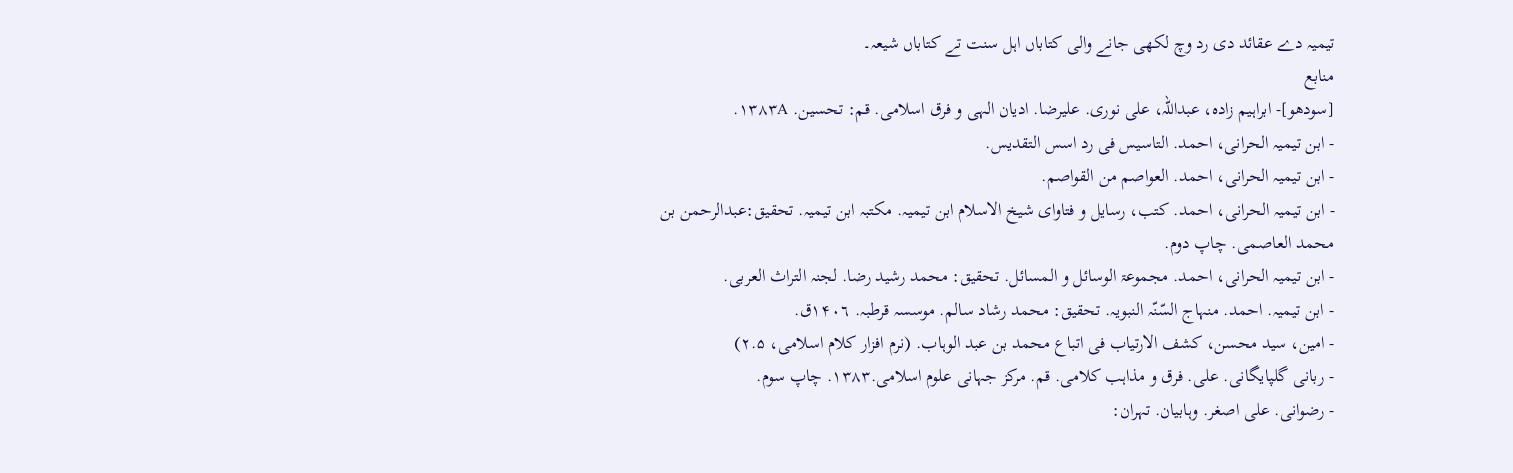تیمیہ دے عقائد دی رد وچ لکھی جانے والی کتاباں اہل سنت تے کتاباں شیعہ۔
منابع
[سودھو]- ابراہیم زادہ، عبداللہ، علی نوری. علیرضا. ادیان الہی و فرق اسلامی. قم: تحسین. ۱۳۸۳A.
- ابن تیمیہ الحرانی، احمد. التاسیس فی رد اسس التقدیس.
- ابن تیمیہ الحرانی، احمد. العواصم من القواصم.
- ابن تیمیہ الحرانی، احمد. کتب، رسایل و فتاوای شیخ الاسلام ابن تیمیہ. مکتبہ ابن تیمیہ. تحقیق:عبدالرحمن بن محمد العاصمی. چاپ دوم.
- ابن تیمیہ الحرانی، احمد. مجموعۃ الوسائل و المسائل. تحقیق: محمد رشید رضا. لجنہ التراث العربی.
- ابن تیمیہ. احمد. منہاج السّنّہ النبویہ. تحقیق: محمد رشاد سالم. موسسہ قرطبہ. ۱۴۰٦ق.
- امین، سید محسن، کشف الارتیاب فی اتباع محمد بن عبد الوہاب. (نرم افزار کلام اسلامی، ۲.۵)
- ربانی گلپایگانی. علی. فرق و مذاہب کلامی. قم. مرکز جہانی علوم اسلامی.۱۳۸۳. چاپ سوم.
- رضوانی. علی اصغر. وہابیان. تہران: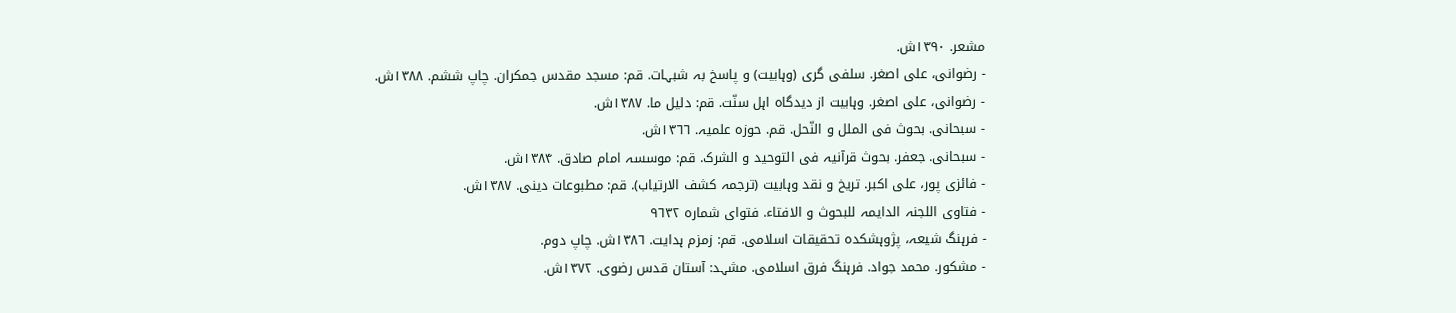مشعر. ۱۳۹۰ش.
- رضوانی، علی اصغر. سلفی گری (وہابیت) و پاسخ بہ شبہات. قم: مسجد مقدس جمکران. چاپ ششم. ۱۳۸۸ش.
- رضوانی، علی اصغر. وہابیت از دیدگاہ اہل سنّت. قم: دلیل ما. ۱۳۸٧ش.
- سبحانی. بحوث فی الملل و النّحل. قم. حوزہ علمیہ. ۱۳٦٦ش.
- سبحانی. جعفر. بحوث قرآنیہ فی التوحید و الشرک. قم: موسسہ امام صادق. ۱۳۸۴ش.
- فائزی پور، علی اکبر. تریخ و نقد وہابیت (ترجمہ کشف الارتیاب). قم: مطبوعات دینی. ۱۳۸٧ش.
- فتاوی اللجنہ الدایمہ للبحوث و الافتاء. فتوای شمارہ ۹٦۳۲
- فرہنگ شیعہ، پژوہشکدہ تحقیقات اسلامی. قم: زمزم ہدایت. ۱۳۸٦ش. چاپ دوم.
- مشکور. محمد جواد. فرہنگ فرق اسلامی. مشہد: آستان قدس رضوی. ۱۳٧۲ش.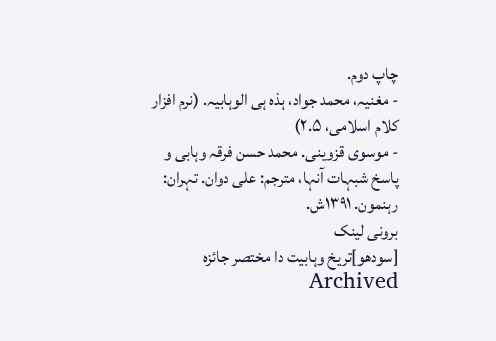چاپ دوم.
- مغنیہ، محمد جواد، ہذہ ہی الوہابیہ. (نرم افزار کلام اسلامی، ۲.۵)
- موسوی قزوینی. محمد حسن فرقہ وہابی و پاسخ شبہات آنہا، مترجم: علی دوان. تہران: رہنمون. ۱۳۹۱ش.
برونی لینک
[سودھو]تریخ وہابیت دا مختصر جائزہ Archived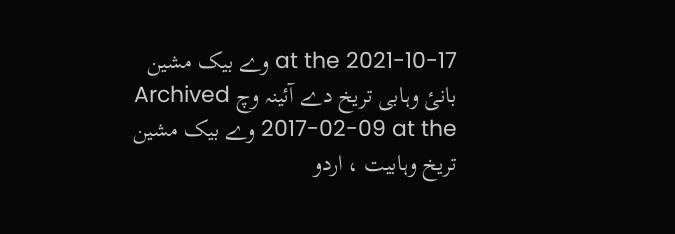2021-10-17 at the وے بیک مشین
بانیٔ وہابی تریخ دے آئینہ وچ Archived 2017-02-09 at the وے بیک مشین
تریخ وہابیت ، اردو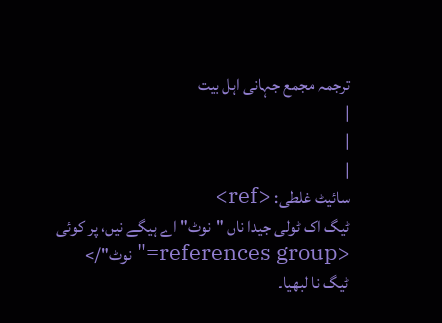ترجمہ مجمع جہانی اہل بیت
|
|
|
سائیٹ غلطی: <ref>
ٹیگ اک ٹولی جیدا ناں "نوٹ" اے ہیگے نیں، پر کوئی <references group="نوٹ"/>
ٹیگ نا لبھیا۔